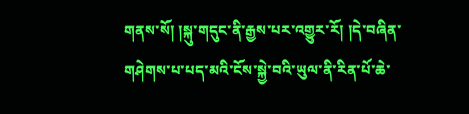གནས་སོ། །སྐུ་གདུང་ནི་རྒྱས་པར་འགྱུར་རོ། །དེ་བཞིན་གཤེགས་པ་པད་མའི་ངོས་སྐྱེ་བའི་ཡུལ་ནི་རིན་པོ་ཆེ་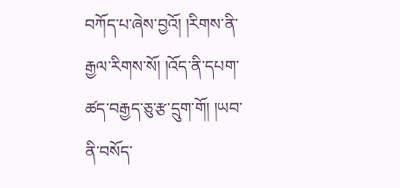བཀོད་པ་ཞེས་བྱའོ། །རིགས་ནི་རྒྱལ་རིགས་སོ། །འོད་ནི་དཔག་ཚད་བརྒྱད་ཅུ་རྩ་དྲུག་གོ། །ཡབ་ནི་བསོད་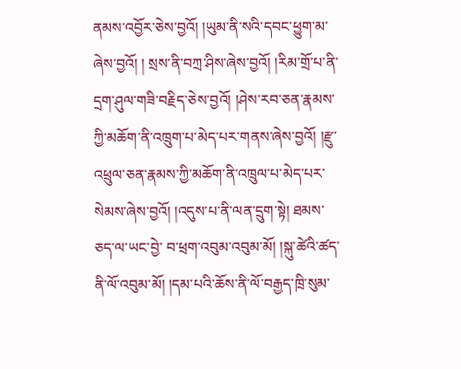ནམས་འབྱོར་ཅེས་བྱའོ། །ཡུམ་ནི་སའི་དབང་ཕྱུག་མ་ཞེས་བྱའོ། ། སྲས་ནི་བཀྲ་ཤིས་ཞེས་བྱའོ། །རིམ་གྲོ་པ་ནི་དྲག་ཤུལ་གཟི་བརྗིད་ཅེས་བྱའོ། །ཤེས་རབ་ཅན་རྣམས་ཀྱི་མཆོག་ནི་འཁྲུག་པ་མེད་པར་གནས་ཞེས་བྱའོ། །རྫུ་འཕྲུལ་ཅན་རྣམས་ཀྱི་མཆོག་ནི་འཁྲུལ་པ་མེད་པར་སེམས་ཞེས་བྱའོ། །འདུས་པ་ནི་ལན་དྲུག་སྟེ། ཐམས་ཅད་ལ་ཡང་བྱེ་ བ་ཕྲག་འབུམ་འབུམ་མོ། །སྐུ་ཚེའི་ཚད་ནི་ལོ་འབུམ་མོ། །དམ་པའི་ཆོས་ནི་ལོ་བརྒྱད་ཁྲི་སུམ་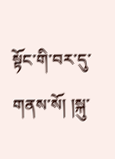སྟོང་གི་བར་དུ་གནས་སོ། །སྐུ་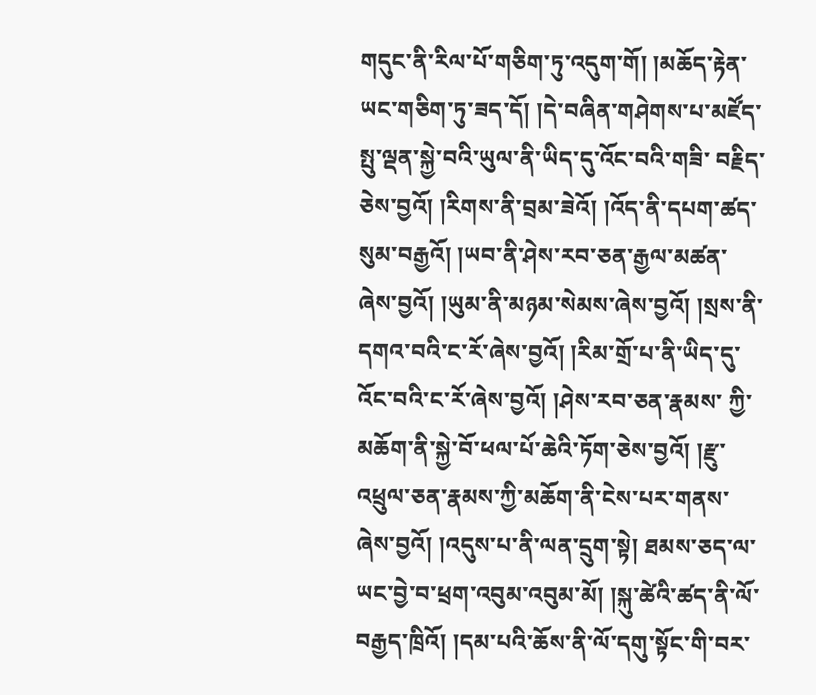གདུང་ནི་རིལ་པོ་གཅིག་ཏུ་འདུག་གོ། །མཆོད་རྟེན་ཡང་གཅིག་ཏུ་ཟད་དོ། །དེ་བཞིན་གཤེགས་པ་མཛོད་སྤུ་ལྡན་སྐྱེ་བའི་ཡུལ་ནི་ཡིད་དུ་འོང་བའི་གཟི་ བརྗིད་ཅེས་བྱའོ། །རིགས་ནི་བྲམ་ཟེའོ། །འོད་ནི་དཔག་ཚད་སུམ་བརྒྱའོ། །ཡབ་ནི་ཤེས་རབ་ཅན་རྒྱལ་མཚན་ཞེས་བྱའོ། །ཡུམ་ནི་མཉམ་སེམས་ཞེས་བྱའོ། །སྲས་ནི་དགའ་བའི་ང་རོ་ཞེས་བྱའོ། །རིམ་གྲོ་པ་ནི་ཡིད་དུ་འོང་བའི་ང་རོ་ཞེས་བྱའོ། །ཤེས་རབ་ཅན་རྣམས་ ཀྱི་མཆོག་ནི་སྐྱེ་བོ་ཕལ་པོ་ཆེའི་ཏོག་ཅེས་བྱའོ། །རྫུ་འཕྲུལ་ཅན་རྣམས་ཀྱི་མཆོག་ནི་ངེས་པར་གནས་ཞེས་བྱའོ། །འདུས་པ་ནི་ལན་དྲུག་སྟེ། ཐམས་ཅད་ལ་ཡང་བྱེ་བ་ཕྲག་འབུམ་འབུམ་མོ། །སྐུ་ཚེའི་ཚད་ནི་ལོ་བརྒྱད་ཁྲིའོ། །དམ་པའི་ཆོས་ནི་ལོ་དགུ་སྟོང་གི་བར་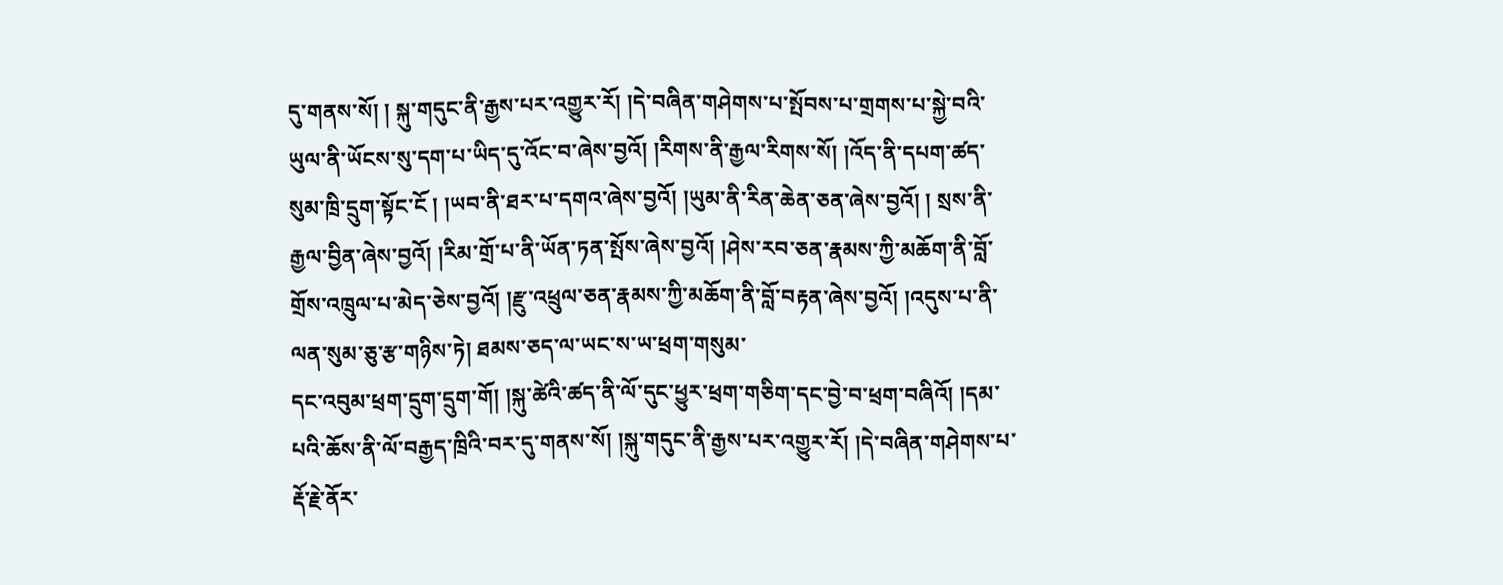དུ་གནས་སོ། ། སྐུ་གདུང་ནི་རྒྱས་པར་འགྱུར་རོ། །དེ་བཞིན་གཤེགས་པ་སྤོབས་པ་གྲགས་པ་སྐྱེ་བའི་ཡུལ་ནི་ཡོངས་སུ་དག་པ་ཡིད་དུ་འོང་བ་ཞེས་བྱའོ། །རིགས་ནི་རྒྱལ་རིགས་སོ། །འོད་ནི་དཔག་ཚད་སུམ་ཁྲི་དྲུག་སྟོང་ངོ ། །ཡབ་ནི་ཐར་པ་དགའ་ཞེས་བྱའོ། །ཡུམ་ནི་རིན་ཆེན་ཅན་ཞེས་བྱའོ། ། སྲས་ནི་རྒྱལ་བྱིན་ཞེས་བྱའོ། །རིམ་གྲོ་པ་ནི་ཡོན་ཏན་སྤོས་ཞེས་བྱའོ། །ཤེས་རབ་ཅན་རྣམས་ཀྱི་མཆོག་ནི་བློ་གྲོས་འཁྲུལ་པ་མེད་ཅེས་བྱའོ། །རྫུ་འཕྲུལ་ཅན་རྣམས་ཀྱི་མཆོག་ནི་བློ་བརྟན་ཞེས་བྱའོ། །འདུས་པ་ནི་ལན་སུམ་ཅུ་རྩ་གཉིས་ཏེ། ཐམས་ཅད་ལ་ཡང་ས་ཡ་ཕྲག་གསུམ་
དང་འབུམ་ཕྲག་དྲུག་དྲུག་གོ། །སྐུ་ཚེའི་ཚད་ནི་ལོ་དུང་ཕྱུར་ཕྲག་གཅིག་དང་བྱེ་བ་ཕྲག་བཞིའོ། །དམ་པའི་ཆོས་ནི་ལོ་བརྒྱད་ཁྲིའི་བར་དུ་གནས་སོ། །སྐུ་གདུང་ནི་རྒྱས་པར་འགྱུར་རོ། །དེ་བཞིན་གཤེགས་པ་རྡོ་རྗེ་ནོར་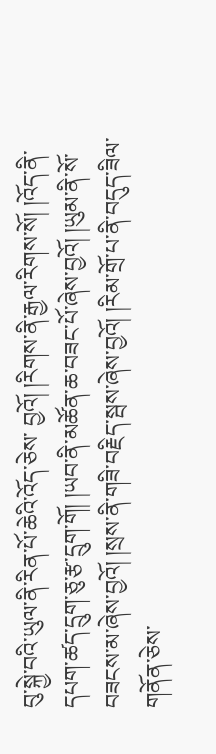བུ་སྐྱེ་བའི་ཡུལ་ནི་རིན་པོ་ཆེའི་འོད་ཅེས་ བྱའོ། །རིགས་ནི་རྒྱལ་རིགས་སོ། །འོད་ནི་དཔག་ཚད་དྲུག་ཅུ་རྩ་དྲུག་གོ། །ཡབ་ནི་མཚོན་ཆ་བཟང་པོ་ཞེས་བྱའོ། །ཡུམ་ནི་སོ་བཟངས་མ་ཞེས་བྱའོ། །སྲས་ནི་གཟི་བརྗིད་སྦས་ཞེས་བྱའོ། །རིམ་གྲོ་པ་ནི་བདུད་ཟིལ་གནོན་ཅེས་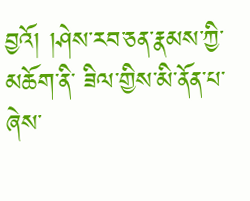བྱའོ། །ཤེས་རབ་ཅན་རྣམས་ཀྱི་མཆོག་ནི་ ཟིལ་གྱིས་མི་ནོན་པ་ཞེས་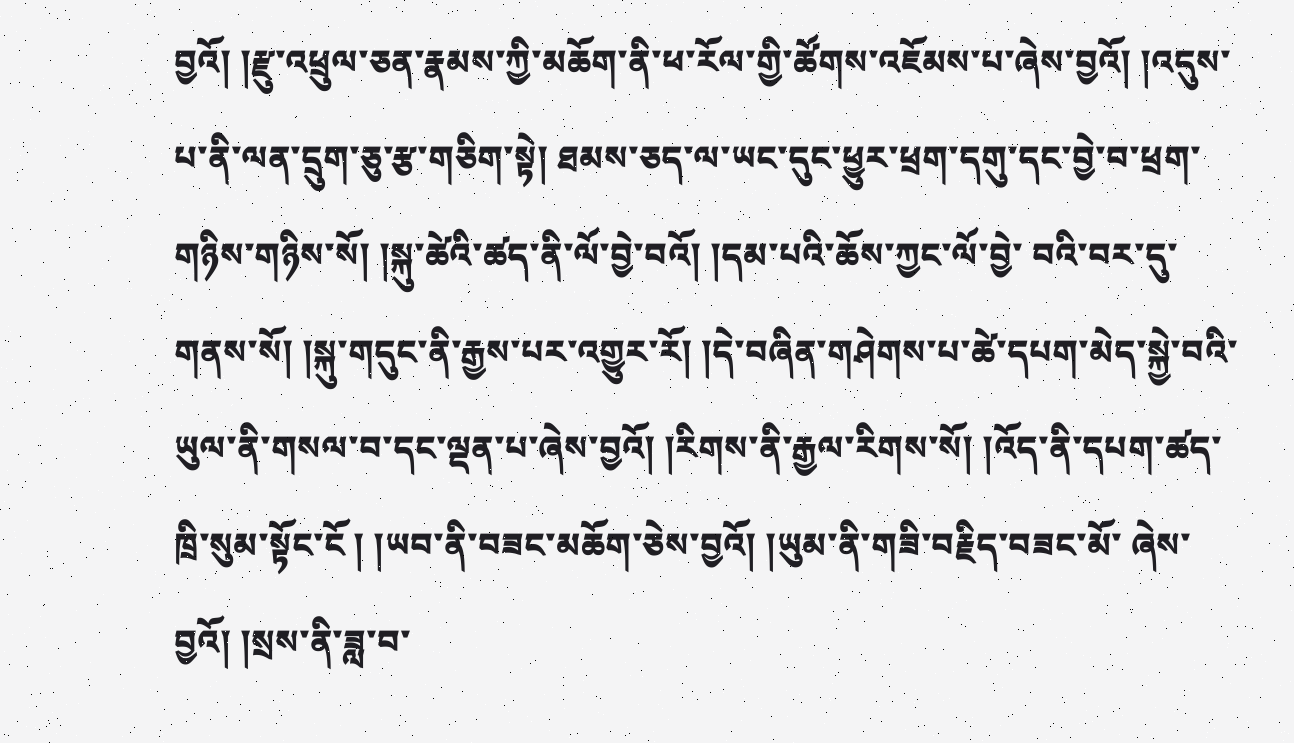བྱའོ། །རྫུ་འཕྲུལ་ཅན་རྣམས་ཀྱི་མཆོག་ནི་ཕ་རོལ་གྱི་ཚོགས་འཇོམས་པ་ཞེས་བྱའོ། །འདུས་པ་ནི་ལན་དྲུག་ཅུ་རྩ་གཅིག་སྟེ། ཐམས་ཅད་ལ་ཡང་དུང་ཕྱུར་ཕྲག་དགུ་དང་བྱེ་བ་ཕྲག་གཉིས་གཉིས་སོ། །སྐུ་ཚེའི་ཚད་ནི་ལོ་བྱེ་བའོ། །དམ་པའི་ཆོས་ཀྱང་ལོ་བྱེ་ བའི་བར་དུ་གནས་སོ། །སྐུ་གདུང་ནི་རྒྱས་པར་འགྱུར་རོ། །དེ་བཞིན་གཤེགས་པ་ཚེ་དཔག་མེད་སྐྱེ་བའི་ཡུལ་ནི་གསལ་བ་དང་ལྡན་པ་ཞེས་བྱའོ། །རིགས་ནི་རྒྱལ་རིགས་སོ། །འོད་ནི་དཔག་ཚད་ཁྲི་སུམ་སྟོང་ངོ ། །ཡབ་ནི་བཟང་མཆོག་ཅེས་བྱའོ། །ཡུམ་ནི་གཟི་བརྗིད་བཟང་མོ་ ཞེས་བྱའོ། །སྲས་ནི་ཟླ་བ་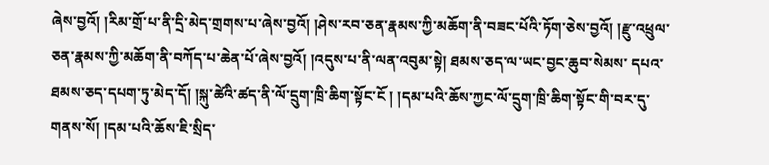ཞེས་བྱའོ། །རིམ་གྲོ་པ་ནི་དྲི་མེད་གྲགས་པ་ཞེས་བྱའོ། །ཤེས་རབ་ཅན་རྣམས་ཀྱི་མཆོག་ནི་བཟང་པོའི་ཏོག་ཅེས་བྱའོ། །རྫུ་འཕྲུལ་ཅན་རྣམས་ཀྱི་མཆོག་ནི་བཀོད་པ་ཆེན་པོ་ཞེས་བྱའོ། །འདུས་པ་ནི་ལན་འབུམ་སྟེ། ཐམས་ཅད་ལ་ཡང་བྱང་ཆུབ་སེམས་ དཔའ་ཐམས་ཅད་དཔག་ཏུ་མེད་དོ། །སྐུ་ཚེའི་ཚད་ནི་ལོ་དྲུག་ཁྲི་ཆིག་སྟོང་ངོ ། །དམ་པའི་ཆོས་ཀྱང་ལོ་དྲུག་ཁྲི་ཆིག་སྟོང་གི་བར་དུ་གནས་སོ། །དམ་པའི་ཆོས་ཇི་སྲིད་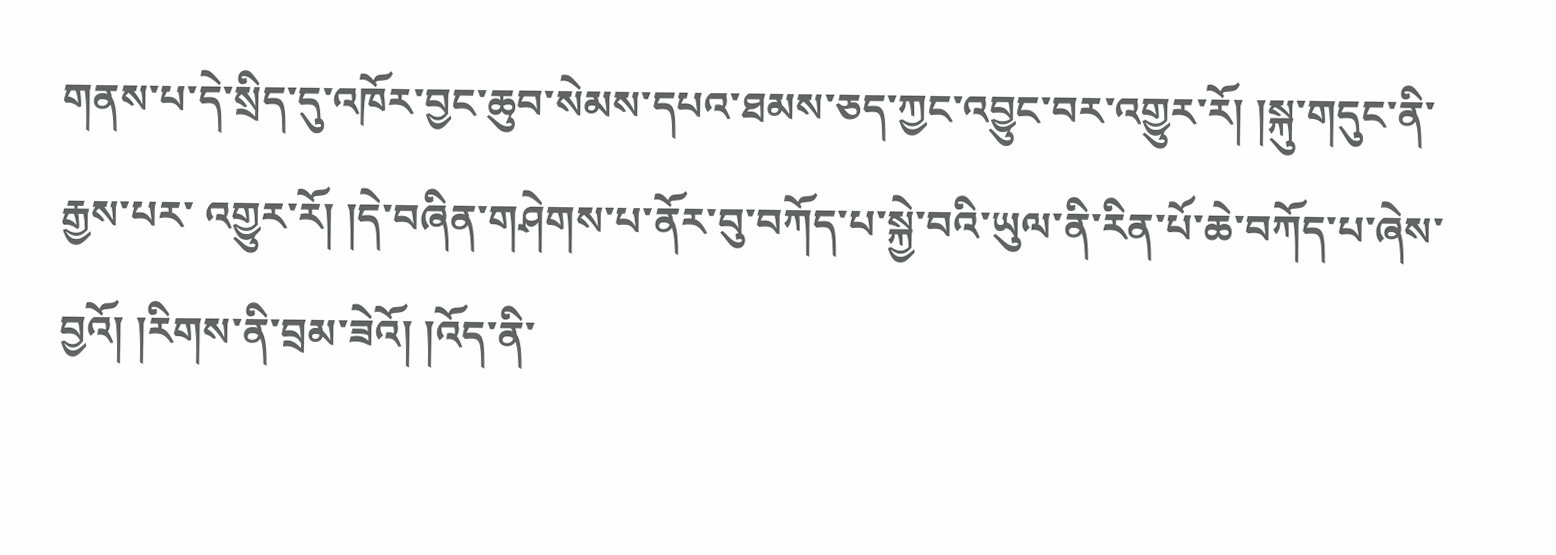གནས་པ་དེ་སྲིད་དུ་འཁོར་བྱང་ཆུབ་སེམས་དཔའ་ཐམས་ཅད་ཀྱང་འབྱུང་བར་འགྱུར་རོ། །སྐུ་གདུང་ནི་རྒྱས་པར་ འགྱུར་རོ། །དེ་བཞིན་གཤེགས་པ་ནོར་བུ་བཀོད་པ་སྐྱེ་བའི་ཡུལ་ནི་རིན་པོ་ཆེ་བཀོད་པ་ཞེས་བྱའོ། །རིགས་ནི་བྲམ་ཟེའོ། །འོད་ནི་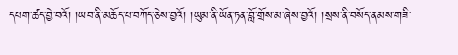དཔག་ཚད་བྱེ་བའོ། །ཡབ་ནི་མཆོད་པ་བཀོད་ཅེས་བྱའོ། །ཡུམ་ནི་ཡོན་ཏན་བློ་གྲོས་མ་ཞེས་བྱའོ། །སྲས་ནི་བསོད་ནམས་གཟི་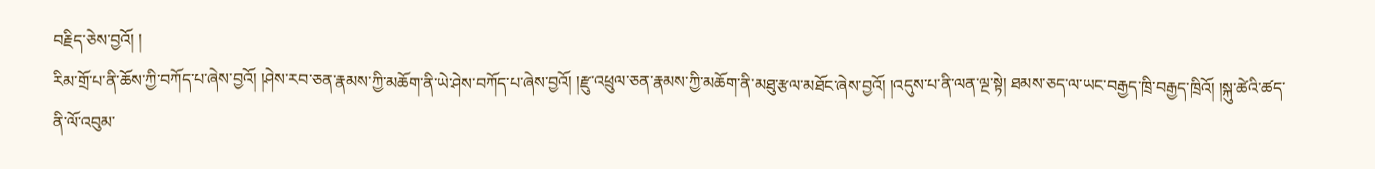བརྗིད་ཅེས་བྱའོ། །
རིམ་གྲོ་པ་ནི་ཆོས་ཀྱི་བཀོད་པ་ཞེས་བྱའོ། །ཤེས་རབ་ཅན་རྣམས་ཀྱི་མཆོག་ནི་ཡེ་ཤེས་བཀོད་པ་ཞེས་བྱའོ། །རྫུ་འཕྲུལ་ཅན་རྣམས་ཀྱི་མཆོག་ནི་མཐུ་རྩལ་མཐོང་ཞེས་བྱའོ། །འདུས་པ་ནི་ལན་ལྔ་སྟེ། ཐམས་ཅད་ལ་ཡང་བརྒྱད་ཁྲི་བརྒྱད་ཁྲིའོ། །སྐུ་ཚེའི་ཚད་ནི་ལོ་འབུམ་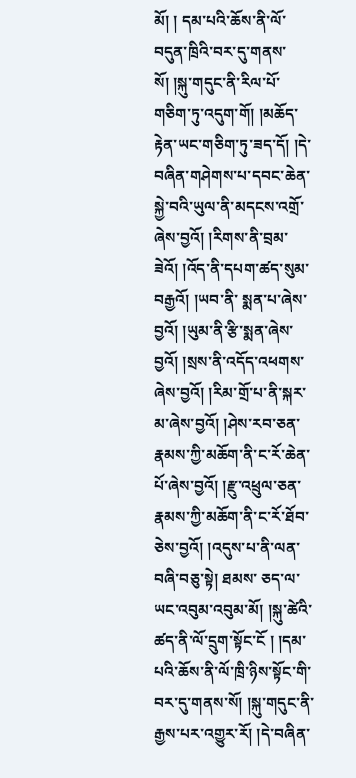མོ། ། དམ་པའི་ཆོས་ནི་ལོ་བདུན་ཁྲིའི་བར་དུ་གནས་སོ། །སྐུ་གདུང་ནི་རིལ་པོ་གཅིག་ཏུ་འདུག་གོ། །མཆོད་རྟེན་ཡང་གཅིག་ཏུ་ཟད་དོ། །དེ་བཞིན་གཤེགས་པ་དབང་ཆེན་སྐྱེ་བའི་ཡུལ་ནི་མདངས་འགྲོ་ཞེས་བྱའོ། །རིགས་ནི་བྲམ་ཟེའོ། །འོད་ནི་དཔག་ཚད་སུམ་བརྒྱའོ། །ཡབ་ནི་ སྨན་པ་ཞེས་བྱའོ། །ཡུམ་ནི་རྩི་སྨན་ཞེས་བྱའོ། །སྲས་ནི་འདོད་འཕགས་ཞེས་བྱའོ། །རིམ་གྲོ་པ་ནི་སྐར་མ་ཞེས་བྱའོ། །ཤེས་རབ་ཅན་རྣམས་ཀྱི་མཆོག་ནི་ང་རོ་ཆེན་པོ་ཞེས་བྱའོ། །རྫུ་འཕྲུལ་ཅན་རྣམས་ཀྱི་མཆོག་ནི་ང་རོ་ཐོབ་ཅེས་བྱའོ། །འདུས་པ་ནི་ལན་བཞི་བཅུ་སྟེ། ཐམས་ ཅད་ལ་ཡང་འབུམ་འབུམ་མོ། །སྐུ་ཚེའི་ཚད་ནི་ལོ་དྲུག་སྟོང་ངོ ། །དམ་པའི་ཆོས་ནི་ལོ་ཁྲི་ཉིས་སྟོང་གི་བར་དུ་གནས་སོ། །སྐུ་གདུང་ནི་རྒྱས་པར་འགྱུར་རོ། །དེ་བཞིན་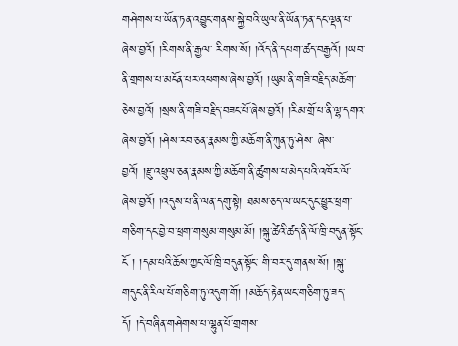གཤེགས་པ་ཡོན་ཏན་འབྱུང་གནས་སྐྱེ་བའི་ཡུལ་ནི་ཡོན་ཏན་དང་ལྡན་པ་ཞེས་བྱའོ། །རིགས་ནི་རྒྱལ་ རིགས་སོ། །འོད་ནི་དཔག་ཚད་བརྒྱའོ། །ཡབ་ནི་གྲགས་པ་མངོན་པར་འཕགས་ཞེས་བྱའོ། །ཡུམ་ནི་གཟི་བརྗིད་མཆོག་ཅེས་བྱའོ། །སྲས་ནི་གཟི་བརྗིད་བཟང་པོ་ཞེས་བྱའོ། །རིམ་གྲོ་པ་ནི་ལྷ་དགའ་ཞེས་བྱའོ། །ཤེས་རབ་ཅན་རྣམས་ཀྱི་མཆོག་ནི་ཀུན་ཏུ་ཤེས་ ཞེས་བྱའོ། །རྫུ་འཕྲུལ་ཅན་རྣམས་ཀྱི་མཆོག་ནི་ཚུགས་པ་མེད་པའི་འཁོར་ལོ་ཞེས་བྱའོ། །འདུས་པ་ནི་ལན་དགུ་སྟེ། ཐམས་ཅད་ལ་ཡང་དུང་ཕྱུར་ཕྲག་གཅིག་དང་བྱེ་བ་ཕྲག་གསུམ་གསུམ་མོ། །སྐུ་ཚེའི་ཚད་ནི་ལོ་ཁྲི་བདུན་སྟོང་ངོ ། །དམ་པའི་ཆོས་ཀྱང་ལོ་ཁྲི་བདུན་སྟོང་ གི་བར་དུ་གནས་སོ། །སྐུ་གདུང་ནི་རིལ་པོ་གཅིག་ཏུ་འདུག་གོ། །མཆོད་རྟེན་ཡང་གཅིག་ཏུ་ཟད་དོ། །དེ་བཞིན་གཤེགས་པ་ལྷུན་པོ་གྲགས་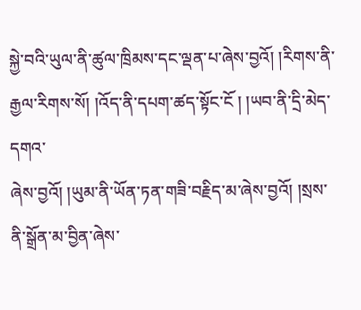སྐྱེ་བའི་ཡུལ་ནི་ཚུལ་ཁྲིམས་དང་ལྡན་པ་ཞེས་བྱའོ། །རིགས་ནི་རྒྱལ་རིགས་སོ། །འོད་ནི་དཔག་ཚད་སྟོང་ངོ ། །ཡབ་ནི་དྲི་མེད་དགའ་
ཞེས་བྱའོ། །ཡུམ་ནི་ཡོན་ཏན་གཟི་བརྗིད་མ་ཞེས་བྱའོ། །སྲས་ནི་སྒྲོན་མ་བྱིན་ཞེས་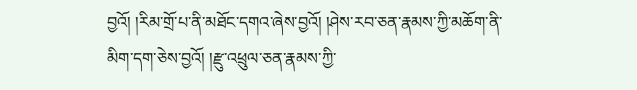བྱའོ། །རིམ་གྲོ་པ་ནི་མཐོང་དགའ་ཞེས་བྱའོ། །ཤེས་རབ་ཅན་རྣམས་ཀྱི་མཆོག་ནི་མིག་དག་ཅེས་བྱའོ། །རྫུ་འཕྲུལ་ཅན་རྣམས་ཀྱི་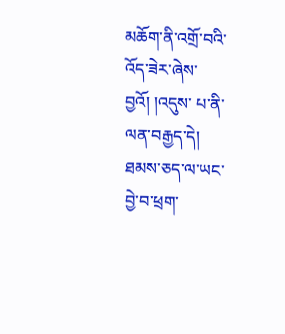མཆོག་ནི་འགྲོ་བའི་འོད་ཟེར་ཞེས་བྱའོ། །འདུས་ པ་ནི་ལན་བརྒྱད་དེ། ཐམས་ཅད་ལ་ཡང་བྱེ་བ་ཕྲག་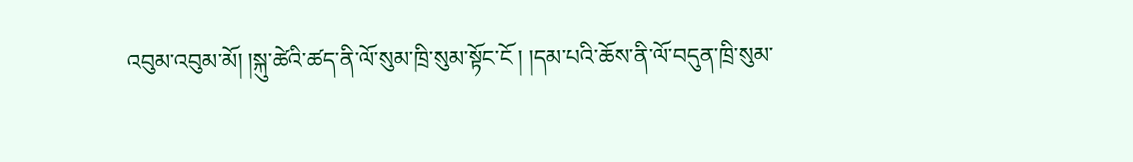འབུམ་འབུམ་མོ། །སྐུ་ཚེའི་ཚད་ནི་ལོ་སུམ་ཁྲི་སུམ་སྟོང་ངོ ། །དམ་པའི་ཆོས་ནི་ལོ་བདུན་ཁྲི་སུམ་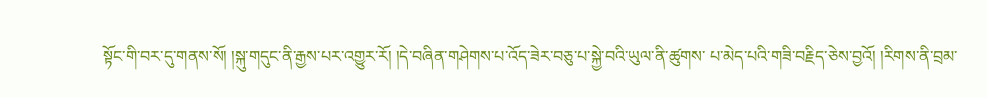སྟོང་གི་བར་དུ་གནས་སོ། །སྐུ་གདུང་ནི་རྒྱས་པར་འགྱུར་རོ། །དེ་བཞིན་གཤེགས་པ་འོད་ཟེར་བཅུ་པ་སྐྱེ་བའི་ཡུལ་ནི་ཚུགས་ པ་མེད་པའི་གཟི་བརྗིད་ཅེས་བྱའོ། །རིགས་ནི་བྲམ་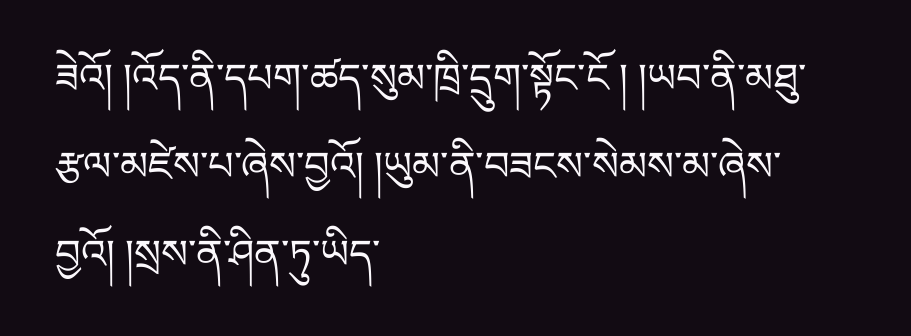ཟེའོ། །འོད་ནི་དཔག་ཚད་སུམ་ཁྲི་དྲུག་སྟོང་ངོ ། །ཡབ་ནི་མཐུ་རྩལ་མཛེས་པ་ཞེས་བྱའོ། །ཡུམ་ནི་བཟངས་སེམས་མ་ཞེས་བྱའོ། །སྲས་ནི་ཤིན་ཏུ་ཡིད་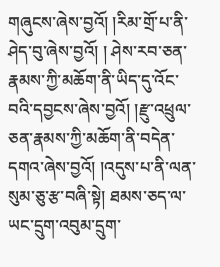གཞུངས་ཞེས་བྱའོ། །རིམ་གྲོ་པ་ནི་ཤེད་བུ་ཞེས་བྱའོ། ། ཤེས་རབ་ཅན་རྣམས་ཀྱི་མཆོག་ནི་ཡིད་དུ་འོང་བའི་དབྱངས་ཞེས་བྱའོ། །རྫུ་འཕྲུལ་ཅན་རྣམས་ཀྱི་མཆོག་ནི་བདེན་དགའ་ཞེས་བྱའོ། །འདུས་པ་ནི་ལན་སུམ་ཅུ་རྩ་བཞི་སྟེ། ཐམས་ཅད་ལ་ཡང་དྲུག་འབུམ་དྲུག་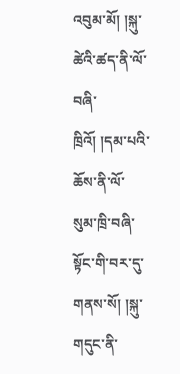འབུམ་མོ། །སྐུ་ཚེའི་ཚད་ནི་ལོ་བཞི་ཁྲིའོ། །དམ་པའི་ཆོས་ནི་ལོ་ སུམ་ཁྲི་བཞི་སྟོང་གི་བར་དུ་གནས་སོ། །སྐུ་གདུང་ནི་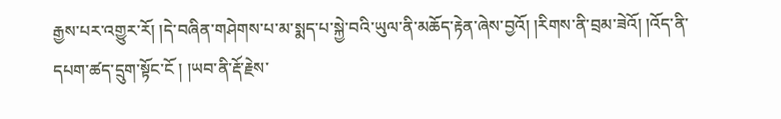རྒྱས་པར་འགྱུར་རོ། །དེ་བཞིན་གཤེགས་པ་མ་སྨད་པ་སྐྱེ་བའི་ཡུལ་ནི་མཆོད་རྟེན་ཞེས་བྱའོ། །རིགས་ནི་བྲམ་ཟེའོ། །འོད་ནི་དཔག་ཚད་དྲུག་སྟོང་ངོ ། །ཡབ་ནི་རྡོ་རྗེས་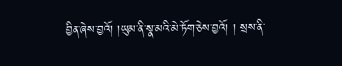བྱིན་ཞེས་བྱའོ། །ཡུམ་ནི་སྣ་མའི་མེ་ཏོག་ཅེས་བྱའོ། ། སྲས་ནི་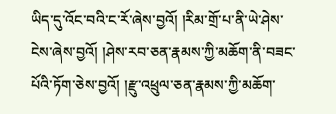ཡིད་དུ་འོང་བའི་ང་རོ་ཞེས་བྱའོ། །རིམ་གྲོ་པ་ནི་ཡེ་ཤེས་ངེས་ཞེས་བྱའོ། །ཤེས་རབ་ཅན་རྣམས་ཀྱི་མཆོག་ནི་བཟང་པོའི་ཏོག་ཅེས་བྱའོ། །རྫུ་འཕྲུལ་ཅན་རྣམས་ཀྱི་མཆོག་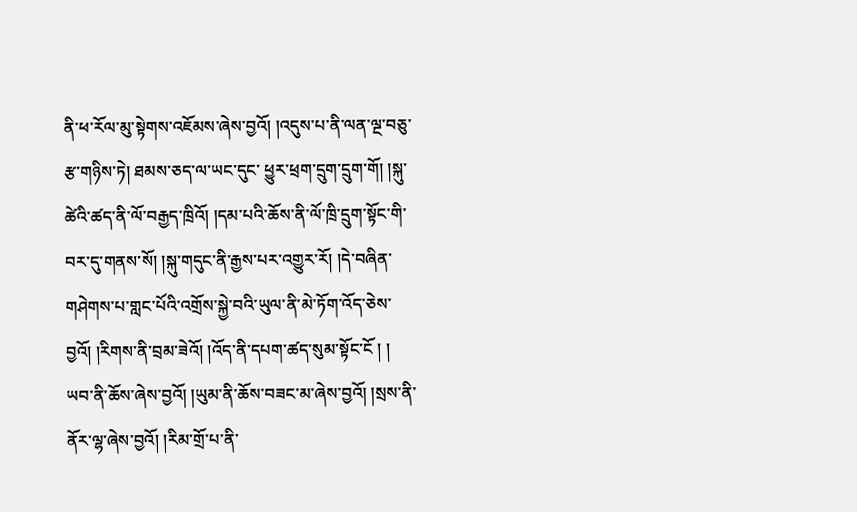ནི་ཕ་རོལ་མུ་སྟེགས་འཇོམས་ཞེས་བྱའོ། །འདུས་པ་ནི་ལན་ལྔ་བཅུ་རྩ་གཉིས་ཏེ། ཐམས་ཅད་ལ་ཡང་དུང་ ཕྱུར་ཕྲག་དྲུག་དྲུག་གོ། །སྐུ་ཚེའི་ཚད་ནི་ལོ་བརྒྱད་ཁྲིའོ། །དམ་པའི་ཆོས་ནི་ལོ་ཁྲི་དྲུག་སྟོང་གི་བར་དུ་གནས་སོ། །སྐུ་གདུང་ནི་རྒྱས་པར་འགྱུར་རོ། །དེ་བཞིན་གཤེགས་པ་གླང་པོའི་འགྲོས་སྐྱེ་བའི་ཡུལ་ནི་མེ་ཏོག་འོད་ཅེས་བྱའོ། །རིགས་ནི་བྲམ་ཟེའོ། །འོད་ནི་དཔག་ཚད་སུམ་སྟོང་ངོ ། །
ཡབ་ནི་ཆོས་ཞེས་བྱའོ། །ཡུམ་ནི་ཆོས་བཟང་མ་ཞེས་བྱའོ། །སྲས་ནི་ནོར་ལྷ་ཞེས་བྱའོ། །རིམ་གྲོ་པ་ནི་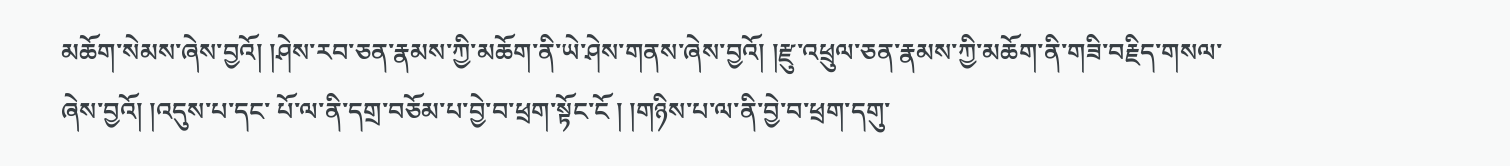མཆོག་སེམས་ཞེས་བྱའོ། །ཤེས་རབ་ཅན་རྣམས་ཀྱི་མཆོག་ནི་ཡེ་ཤེས་གནས་ཞེས་བྱའོ། །རྫུ་འཕྲུལ་ཅན་རྣམས་ཀྱི་མཆོག་ནི་གཟི་བརྗིད་གསལ་ཞེས་བྱའོ། །འདུས་པ་དང་ པོ་ལ་ནི་དགྲ་བཅོམ་པ་བྱེ་བ་ཕྲག་སྟོང་ངོ ། །གཉིས་པ་ལ་ནི་བྱེ་བ་ཕྲག་དགུ་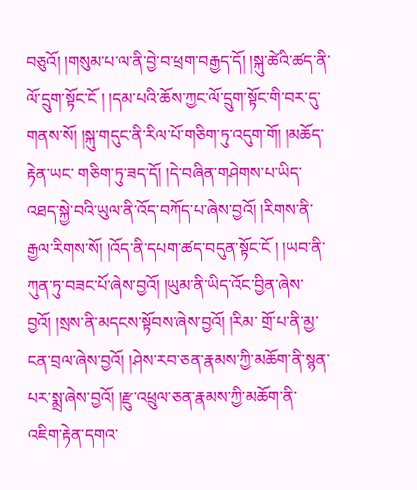བཅུའོ། །གསུམ་པ་ལ་ནི་བྱེ་བ་ཕྲག་བརྒྱད་དོ། །སྐུ་ཚེའི་ཚད་ནི་ལོ་དྲུག་སྟོང་ངོ ། །དམ་པའི་ཆོས་ཀྱང་ལོ་དྲུག་སྟོང་གི་བར་དུ་གནས་སོ། །སྐུ་གདུང་ནི་རིལ་པོ་གཅིག་ཏུ་འདུག་གོ། །མཆོད་རྟེན་ཡང་ གཅིག་ཏུ་ཟད་དོ། །དེ་བཞིན་གཤེགས་པ་ཡིད་འཐད་སྐྱེ་བའི་ཡུལ་ནི་འོད་བཀོད་པ་ཞེས་བྱའོ། །རིགས་ནི་རྒྱལ་རིགས་སོ། །འོད་ནི་དཔག་ཚད་བདུན་སྟོང་ངོ ། །ཡབ་ནི་ཀུན་ཏུ་བཟང་པོ་ཞེས་བྱའོ། །ཡུམ་ནི་ཡིད་འོང་བྱིན་ཞེས་བྱའོ། །སྲས་ནི་མདངས་སྟོབས་ཞེས་བྱའོ། །རིམ་ གྲོ་པ་ནི་མྱ་ངན་བྲལ་ཞེས་བྱའོ། །ཤེས་རབ་ཅན་རྣམས་ཀྱི་མཆོག་ནི་སྙན་པར་སྨྲ་ཞེས་བྱའོ། །རྫུ་འཕྲུལ་ཅན་རྣམས་ཀྱི་མཆོག་ནི་འཇིག་རྟེན་དགའ་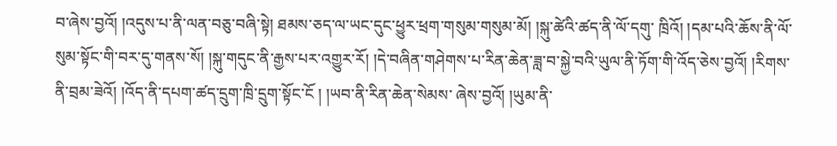བ་ཞེས་བྱའོ། །འདུས་པ་ནི་ལན་བཅུ་བཞི་སྟེ། ཐམས་ཅད་ལ་ཡང་དུང་ཕྱུར་ཕྲག་གསུམ་གསུམ་མོ། །སྐུ་ཚེའི་ཚད་ནི་ལོ་དགུ་ ཁྲིའོ། །དམ་པའི་ཆོས་ནི་ལོ་སུམ་སྟོང་གི་བར་དུ་གནས་སོ། །སྐུ་གདུང་ནི་རྒྱས་པར་འགྱུར་རོ། །དེ་བཞིན་གཤེགས་པ་རིན་ཆེན་ཟླ་བ་སྐྱེ་བའི་ཡུལ་ནི་ཏོག་གི་འོད་ཅེས་བྱའོ། །རིགས་ནི་བྲམ་ཟེའོ། །འོད་ནི་དཔག་ཚད་དྲུག་ཁྲི་དྲུག་སྟོང་ངོ ། །ཡབ་ནི་རིན་ཆེན་སེམས་ ཞེས་བྱའོ། །ཡུམ་ནི་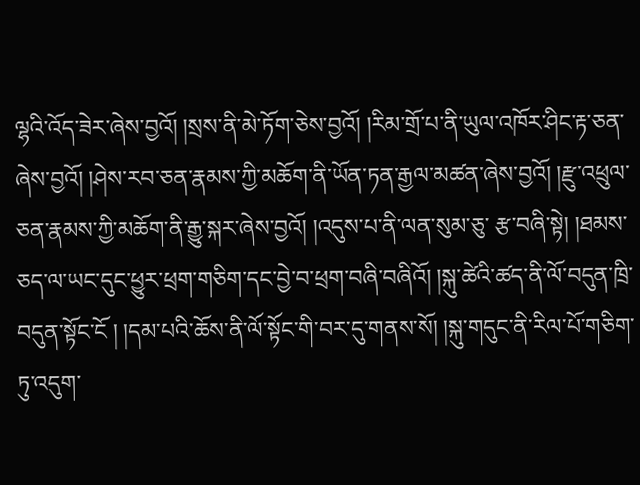ལྷའི་འོད་ཟེར་ཞེས་བྱའོ། །སྲས་ནི་མེ་ཏོག་ཅེས་བྱའོ། །རིམ་གྲོ་པ་ནི་ཡུལ་འཁོར་ཤིང་རྟ་ཅན་ཞེས་བྱའོ། །ཤེས་རབ་ཅན་རྣམས་ཀྱི་མཆོག་ནི་ཡོན་ཏན་རྒྱལ་མཚན་ཞེས་བྱའོ། །རྫུ་འཕྲུལ་ཅན་རྣམས་ཀྱི་མཆོག་ནི་རྒྱུ་སྐར་ཞེས་བྱའོ། །འདུས་པ་ནི་ལན་སུམ་ཅུ་ རྩ་བཞི་སྟེ། །ཐམས་ཅད་ལ་ཡང་དུང་ཕྱུར་ཕྲག་གཅིག་དང་བྱེ་བ་ཕྲག་བཞི་བཞིའོ། །སྐུ་ཚེའི་ཚད་ནི་ལོ་བདུན་ཁྲི་བདུན་སྟོང་ངོ ། །དམ་པའི་ཆོས་ནི་ལོ་སྟོང་གི་བར་དུ་གནས་སོ། །སྐུ་གདུང་ནི་རིལ་པོ་གཅིག་ཏུ་འདུག་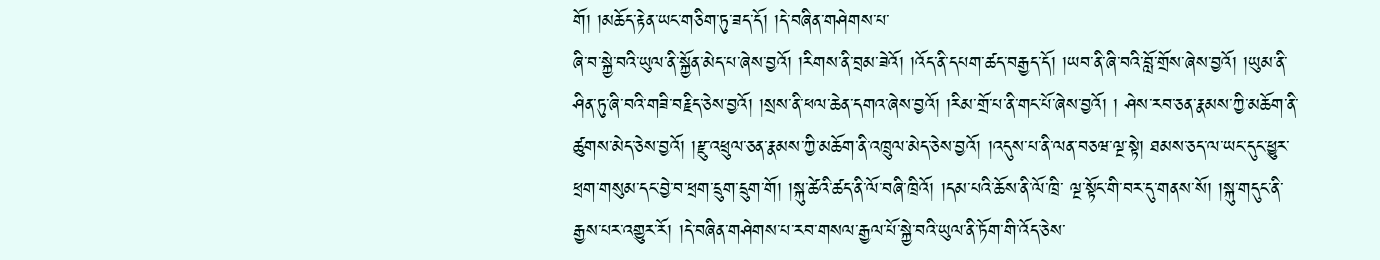གོ། །མཆོད་རྟེན་ཡང་གཅིག་ཏུ་ཟད་དོ། །དེ་བཞིན་གཤེགས་པ་
ཞི་བ་སྐྱེ་བའི་ཡུལ་ནི་སྐྱོན་མེད་པ་ཞེས་བྱའོ། །རིགས་ནི་བྲམ་ཟེའོ། །འོད་ནི་དཔག་ཚད་བརྒྱད་དོ། །ཡབ་ནི་ཞི་བའི་བློ་གྲོས་ཞེས་བྱའོ། །ཡུམ་ནི་ཤིན་ཏུ་ཞི་བའི་གཟི་བརྗིད་ཅེས་བྱའོ། །སྲས་ནི་ཕལ་ཆེན་དགའ་ཞེས་བྱའོ། །རིམ་གྲོ་པ་ནི་གང་པོ་ཞེས་བྱའོ། ། ཤེས་རབ་ཅན་རྣམས་ཀྱི་མཆོག་ནི་ཚུགས་མེད་ཅེས་བྱའོ། །རྫུ་འཕྲུལ་ཅན་རྣམས་ཀྱི་མཆོག་ནི་འཁྲུལ་མེད་ཅེས་བྱའོ། །འདུས་པ་ནི་ལན་བཅཝ་ལྔ་སྟེ། ཐམས་ཅད་ལ་ཡང་དུང་ཕྱུར་ཕྲག་གསུམ་དང་བྱེ་བ་ཕྲག་དྲུག་དྲུག་གོ། །སྐུ་ཚེའི་ཚད་ནི་ལོ་བཞི་ཁྲིའོ། །དམ་པའི་ཆོས་ནི་ལོ་ཁྲི་ ལྔ་སྟོང་གི་བར་དུ་གནས་སོ། །སྐུ་གདུང་ནི་རྒྱས་པར་འགྱུར་རོ། །དེ་བཞིན་གཤེགས་པ་རབ་གསལ་རྒྱལ་པོ་སྐྱེ་བའི་ཡུལ་ནི་ཏོག་གི་འོད་ཅེས་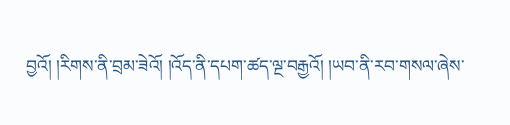བྱའོ། །རིགས་ནི་བྲམ་ཟེའོ། །འོད་ནི་དཔག་ཚད་ལྔ་བརྒྱའོ། །ཡབ་ནི་རབ་གསལ་ཞེས་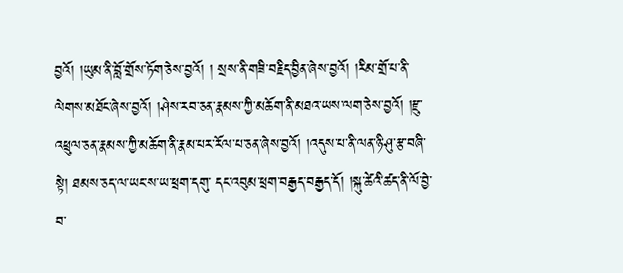བྱའོ། །ཡུམ་ནི་བློ་གྲོས་ཏོག་ཅེས་བྱའོ། ། སྲས་ནི་གཟི་བརྗིད་བྱིན་ཞེས་བྱའོ། །རིམ་གྲོ་པ་ནི་ལེགས་མཐོང་ཞེས་བྱའོ། །ཤེས་རབ་ཅན་རྣམས་ཀྱི་མཆོག་ནི་མཐའ་ཡས་ལག་ཅེས་བྱའོ། །རྫུ་འཕྲུལ་ཅན་རྣམས་ཀྱི་མཆོག་ནི་རྣམ་པར་རོལ་པ་ཅན་ཞེས་བྱའོ། །འདུས་པ་ནི་ལན་ཉི་ཤུ་རྩ་བཞི་སྟེ། ཐམས་ཅད་ལ་ཡང་ས་ཡ་ཕྲག་དགུ་ དང་འབུམ་ཕྲག་བརྒྱད་བརྒྱད་དོ། །སྐུ་ཚེའི་ཚད་ནི་ལོ་བྱེ་བ་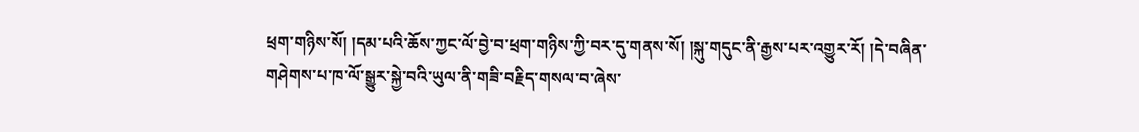ཕྲག་གཉིས་སོ། །དམ་པའི་ཆོས་ཀྱང་ལོ་བྱེ་བ་ཕྲག་གཉིས་ཀྱི་བར་དུ་གནས་སོ། །སྐུ་གདུང་ནི་རྒྱས་པར་འགྱུར་རོ། །དེ་བཞིན་གཤེགས་པ་ཁ་ལོ་སྒྱུར་སྐྱེ་བའི་ཡུལ་ནི་གཟི་བརྗིད་གསལ་བ་ཞེས་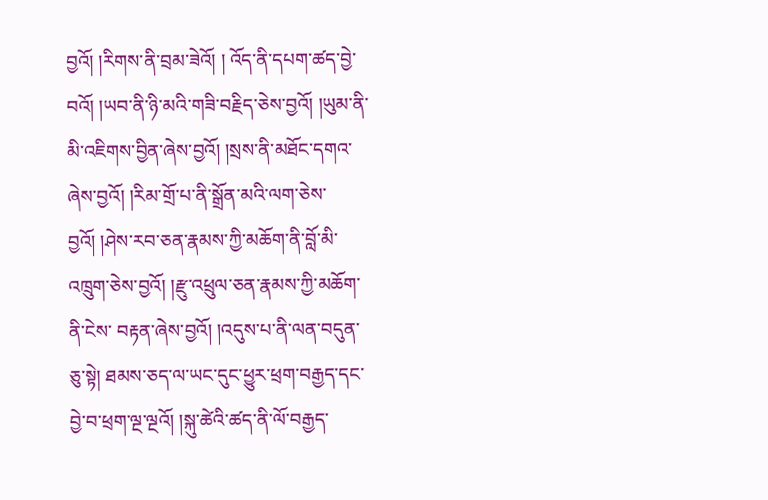བྱའོ། །རིགས་ནི་བྲམ་ཟེའོ། ། འོད་ནི་དཔག་ཚད་བྱེ་བའོ། །ཡབ་ནི་ཉི་མའི་གཟི་བརྗིད་ཅེས་བྱའོ། །ཡུམ་ནི་མི་འཇིགས་བྱིན་ཞེས་བྱའོ། །སྲས་ནི་མཐོང་དགའ་ཞེས་བྱའོ། །རིམ་གྲོ་པ་ནི་སྒྲོན་མའི་ལག་ཅེས་བྱའོ། །ཤེས་རབ་ཅན་རྣམས་ཀྱི་མཆོག་ནི་བློ་མི་འཁྲུག་ཅེས་བྱའོ། །རྫུ་འཕྲུལ་ཅན་རྣམས་ཀྱི་མཆོག་ནི་ངེས་ བརྟན་ཞེས་བྱའོ། །འདུས་པ་ནི་ལན་བདུན་ཅུ་སྟེ། ཐམས་ཅད་ལ་ཡང་དུང་ཕྱུར་ཕྲག་བརྒྱད་དང་བྱེ་བ་ཕྲག་ལྔ་ལྔའོ། །སྐུ་ཚེའི་ཚད་ནི་ལོ་བརྒྱད་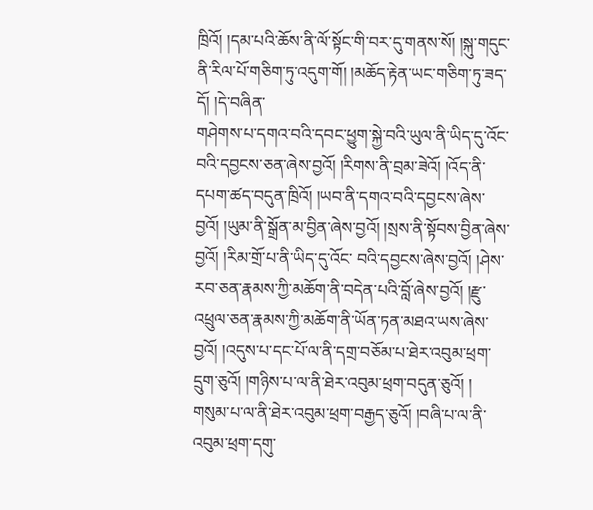ཁྲིའོ། །དམ་པའི་ཆོས་ནི་ལོ་སྟོང་གི་བར་དུ་གནས་སོ། །སྐུ་གདུང་ནི་རིལ་པོ་གཅིག་ཏུ་འདུག་གོ། །མཆོད་རྟེན་ཡང་གཅིག་ཏུ་ཟད་དོ། །དེ་བཞིན་
གཤེགས་པ་དགའ་བའི་དབང་ཕྱུག་སྐྱེ་བའི་ཡུལ་ནི་ཡིད་དུ་འོང་བའི་དབྱངས་ཅན་ཞེས་བྱའོ། །རིགས་ནི་བྲམ་ཟེའོ། །འོད་ནི་དཔག་ཚད་བདུན་ཁྲིའོ། །ཡབ་ནི་དགའ་བའི་དབྱངས་ཞེས་བྱའོ། །ཡུམ་ནི་སྒྲོན་མ་བྱིན་ཞེས་བྱའོ། །སྲས་ནི་སྟོབས་བྱིན་ཞེས་བྱའོ། །རིམ་གྲོ་པ་ནི་ཡིད་དུ་འོང་ བའི་དབྱངས་ཞེས་བྱའོ། །ཤེས་རབ་ཅན་རྣམས་ཀྱི་མཆོག་ནི་བདེན་པའི་བློ་ཞེས་བྱའོ། །རྫུ་འཕྲུལ་ཅན་རྣམས་ཀྱི་མཆོག་ནི་ཡོན་ཏན་མཐའ་ཡས་ཞེས་བྱའོ། །འདུས་པ་དང་པོ་ལ་ནི་དགྲ་བཅོམ་པ་ཐེར་འབུམ་ཕྲག་དྲུག་ཅུའོ། །གཉིས་པ་ལ་ནི་ཐེར་འབུམ་ཕྲག་བདུན་ཅུའོ། ། གསུམ་པ་ལ་ནི་ཐེར་འབུམ་ཕྲག་བརྒྱད་ཅུའོ། །བཞི་པ་ལ་ནི་འབུམ་ཕྲག་དགུ་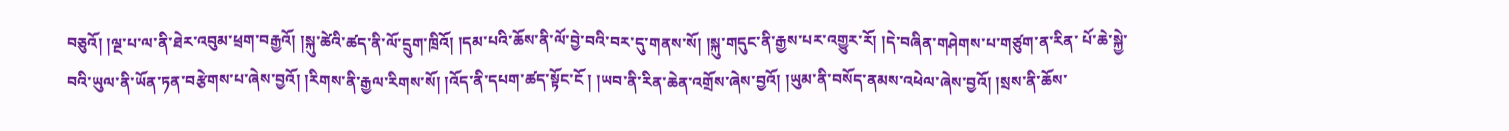བཅུའོ། །ལྔ་པ་ལ་ནི་ཐེར་འབུམ་ཕྲག་བརྒྱའོ། །སྐུ་ཚེའི་ཚད་ནི་ལོ་དྲུག་ཁྲིའོ། །དམ་པའི་ཆོས་ནི་ལོ་བྱེ་བའི་བར་དུ་གནས་སོ། །སྐུ་གདུང་ནི་རྒྱས་པར་འགྱུར་རོ། །དེ་བཞིན་གཤེགས་པ་གཙུག་ན་རིན་ པོ་ཆེ་སྐྱེ་བའི་ཡུལ་ནི་ཡོན་ཏན་བརྩེགས་པ་ཞེས་བྱའོ། །རིགས་ནི་རྒྱལ་རིགས་སོ། །འོད་ནི་དཔག་ཚད་སྟོང་ངོ ། །ཡབ་ནི་རིན་ཆེན་འགྲོས་ཞེས་བྱའོ། །ཡུམ་ནི་བསོད་ནམས་འཕེལ་ཞེས་བྱའོ། །སྲས་ནི་ཆོས་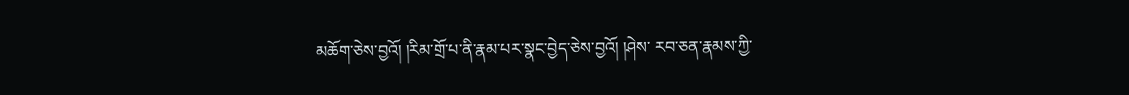མཆོག་ཅེས་བྱའོ། །རིམ་གྲོ་པ་ནི་རྣམ་པར་སྣང་བྱེད་ཅེས་བྱའོ། །ཤེས་ རབ་ཅན་རྣམས་ཀྱི་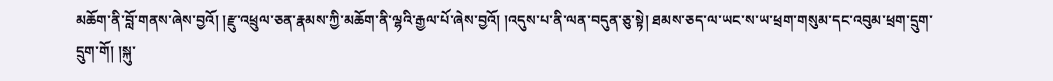མཆོག་ནི་བློ་གནས་ཞེས་བྱའོ། །རྫུ་འཕྲུལ་ཅན་རྣམས་ཀྱི་མཆོག་ནི་ལྷའི་རྒྱལ་པོ་ཞེས་བྱའོ། །འདུས་པ་ནི་ལན་བདུན་ཅུ་སྟེ། ཐམས་ཅད་ལ་ཡང་ས་ཡ་ཕྲག་གསུམ་དང་འབུམ་ཕྲག་དྲུག་དྲུག་གོ། །སྐུ་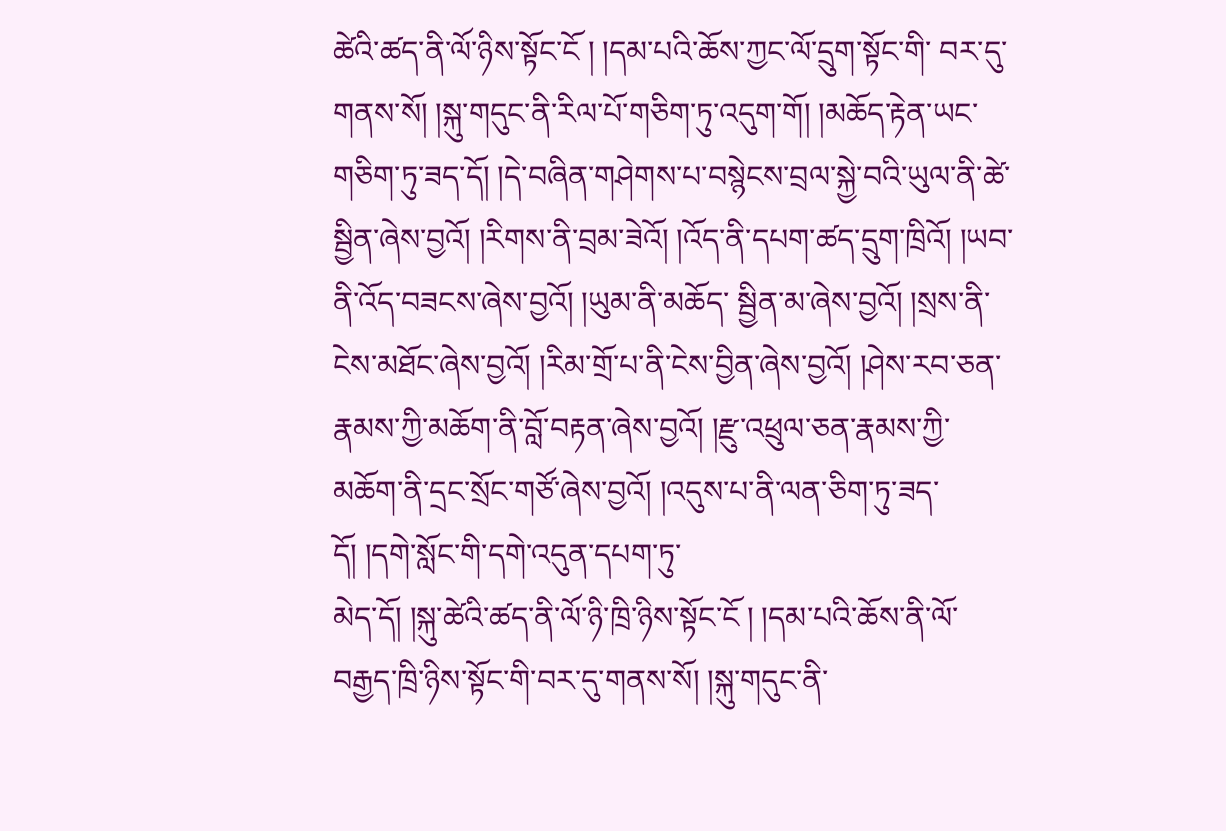ཚེའི་ཚད་ནི་ལོ་ཉིས་སྟོང་ངོ ། །དམ་པའི་ཆོས་ཀྱང་ལོ་དྲུག་སྟོང་གི་ བར་དུ་གནས་སོ། །སྐུ་གདུང་ནི་རིལ་པོ་གཅིག་ཏུ་འདུག་གོ། །མཆོད་རྟེན་ཡང་གཅིག་ཏུ་ཟད་དོ། །དེ་བཞིན་གཤེགས་པ་བསྙེངས་བྲལ་སྐྱེ་བའི་ཡུལ་ནི་ཚེ་སྦྱིན་ཞེས་བྱའོ། །རིགས་ནི་བྲམ་ཟེའོ། །འོད་ནི་དཔག་ཚད་དྲུག་ཁྲིའོ། །ཡབ་ནི་འོད་བཟངས་ཞེས་བྱའོ། །ཡུམ་ནི་མཆོད་ སྦྱིན་མ་ཞེས་བྱའོ། །སྲས་ནི་ངེས་མཐོང་ཞེས་བྱའོ། །རིམ་གྲོ་པ་ནི་ངེས་བྱིན་ཞེས་བྱའོ། །ཤེས་རབ་ཅན་རྣམས་ཀྱི་མཆོག་ནི་བློ་བརྟན་ཞེས་བྱའོ། །རྫུ་འཕྲུལ་ཅན་རྣམས་ཀྱི་མཆོག་ནི་དྲང་སྲོང་གཙོ་ཞེས་བྱའོ། །འདུས་པ་ནི་ལན་ཅིག་ཏུ་ཟད་དོ། །དགེ་སློང་གི་དགེ་འདུན་དཔག་ཏུ་
མེད་དོ། །སྐུ་ཚེའི་ཚད་ནི་ལོ་ཉི་ཁྲི་ཉིས་སྟོང་ངོ ། །དམ་པའི་ཆོས་ནི་ལོ་བརྒྱད་ཁྲི་ཉིས་སྟོང་གི་བར་དུ་གནས་སོ། །སྐུ་གདུང་ནི་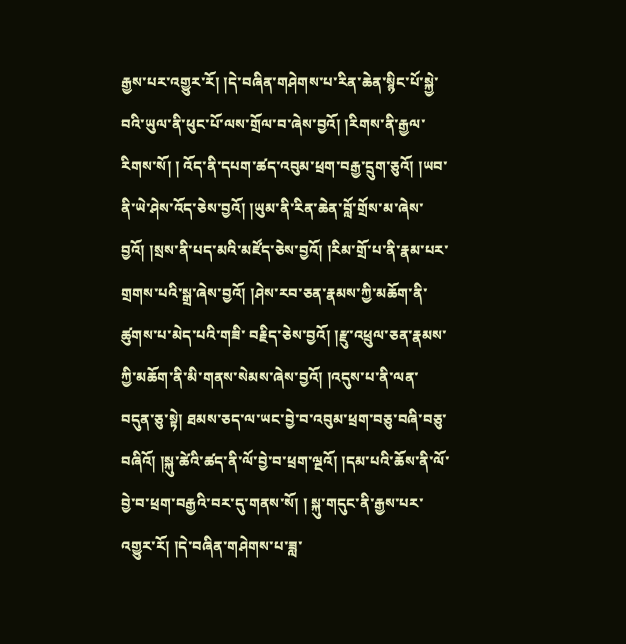རྒྱས་པར་འགྱུར་རོ། །དེ་བཞིན་གཤེགས་པ་རིན་ཆེན་སྙིང་པོ་སྐྱེ་བའི་ཡུལ་ནི་ཕུང་པོ་ལས་གྲོལ་བ་ཞེས་བྱའོ། །རིགས་ནི་རྒྱལ་རིགས་སོ། ། འོད་ནི་དཔག་ཚད་འབུམ་ཕྲག་བརྒྱ་དྲུག་ཅུའོ། །ཡབ་ནི་ཡེ་ཤེས་འོད་ཅེས་བྱའོ། །ཡུམ་ནི་རིན་ཆེན་བློ་གྲོས་མ་ཞེས་བྱའོ། །སྲས་ནི་པད་མའི་མཛོད་ཅེས་བྱའོ། །རིམ་གྲོ་པ་ནི་རྣམ་པར་གྲགས་པའི་སྒྲ་ཞེས་བྱའོ། །ཤེས་རབ་ཅན་རྣམས་ཀྱི་མཆོག་ནི་ཚུགས་པ་མེད་པའི་གཟི་ བརྗིད་ཅེས་བྱའོ། །རྫུ་འཕྲུལ་ཅན་རྣམས་ཀྱི་མཆོག་ནི་མི་གནས་སེམས་ཞེས་བྱའོ། །འདུས་པ་ནི་ལན་བདུན་ཅུ་སྟེ། ཐམས་ཅད་ལ་ཡང་བྱེ་བ་འབུམ་ཕྲག་བཅུ་བཞི་བཅུ་བཞིའོ། །སྐུ་ཚེའི་ཚད་ནི་ལོ་བྱེ་བ་ཕྲག་ལྔའོ། །དམ་པའི་ཆོས་ནི་ལོ་བྱེ་བ་ཕྲག་བརྒྱའི་བར་དུ་གནས་སོ། ། སྐུ་གདུང་ནི་རྒྱས་པར་འགྱུར་རོ། །དེ་བཞིན་གཤེགས་པ་ཟླ་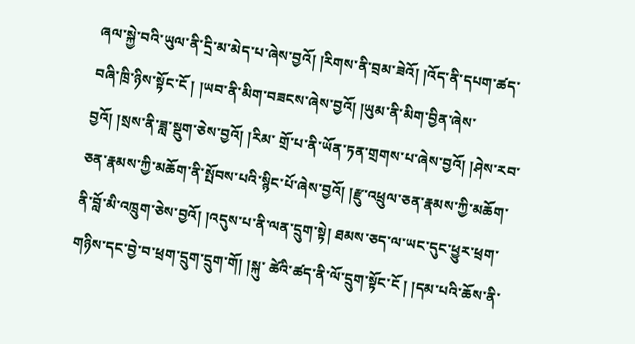ཞལ་སྐྱེ་བའི་ཡུལ་ནི་དྲི་མ་མེད་པ་ཞེས་བྱའོ། །རིགས་ནི་བྲམ་ཟེའོ། །འོད་ནི་དཔག་ཚད་བཞི་ཁྲི་ཉིས་སྟོང་ངོ ། །ཡབ་ནི་མིག་བཟངས་ཞེས་བྱའོ། །ཡུམ་ནི་མིག་བྱིན་ཞེས་བྱའོ། །སྲས་ནི་ཟླ་སྡུག་ཅེས་བྱའོ། །རིམ་ གྲོ་པ་ནི་ཡོན་ཏན་གྲགས་པ་ཞེས་བྱའོ། །ཤེས་རབ་ཅན་རྣམས་ཀྱི་མཆོག་ནི་སྤོབས་པའི་སྙིང་པོ་ཞེས་བྱའོ། །རྫུ་འཕྲུལ་ཅན་རྣམས་ཀྱི་མཆོག་ནི་བློ་མི་འཁྲུག་ཅེས་བྱའོ། །འདུས་པ་ནི་ལན་དྲུག་སྟེ། ཐམས་ཅད་ལ་ཡང་དུང་ཕྱུར་ཕྲག་གཉིས་དང་བྱེ་བ་ཕྲག་དྲུག་དྲུག་གོ། །སྐུ་ ཚེའི་ཚད་ནི་ལོ་དྲུག་སྟོང་ངོ ། །དམ་པའི་ཆོས་ནི་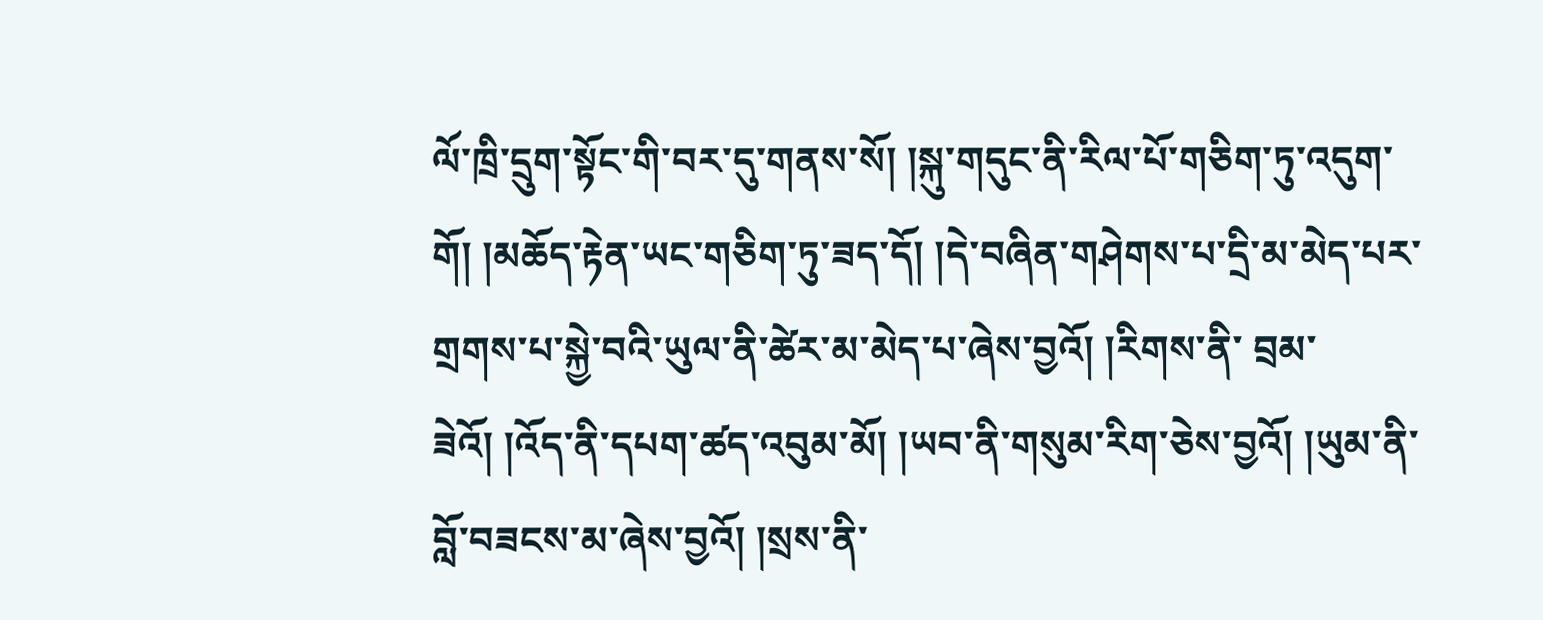ལོ་ཁྲི་དྲུག་སྟོང་གི་བར་དུ་གནས་སོ། །སྐུ་གདུང་ནི་རིལ་པོ་གཅིག་ཏུ་འདུག་གོ། །མཆོད་རྟེན་ཡང་གཅིག་ཏུ་ཟད་དོ། །དེ་བཞིན་གཤེགས་པ་དྲི་མ་མེད་པར་གྲགས་པ་སྐྱེ་བའི་ཡུལ་ནི་ཚེར་མ་མེད་པ་ཞེས་བྱའོ། །རིགས་ནི་ བྲམ་ཟེའོ། །འོད་ནི་དཔག་ཚད་འབུམ་མོ། །ཡབ་ནི་གསུམ་རིག་ཅེས་བྱའོ། །ཡུམ་ནི་བློ་བཟངས་མ་ཞེས་བྱའོ། །སྲས་ནི་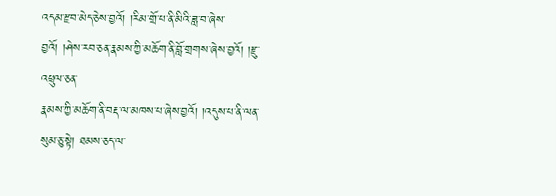འདམ་རྫབ་མེད་ཅེས་བྱའོ། །རིམ་གྲོ་པ་ནི་མིའི་ཟླ་བ་ཞེས་བྱའོ། །ཤེས་རབ་ཅན་རྣམས་ཀྱི་མཆོག་ནི་བློ་གྲགས་ཞེས་བྱའོ། །རྫུ་འཕྲུལ་ཅན་
རྣམས་ཀྱི་མཆོག་ནི་བརྡ་ལ་མཁས་པ་ཞེས་བྱའོ། །འདུས་པ་ནི་ལན་སུམ་ཅུ་སྟེ། ཐམས་ཅད་ལ་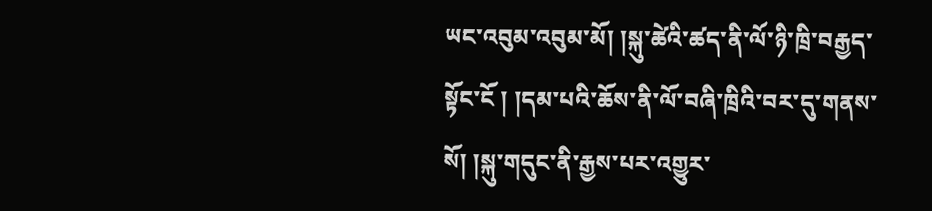ཡང་འབུམ་འབུམ་མོ། །སྐུ་ཚེའི་ཚད་ནི་ལོ་ཉི་ཁྲི་བརྒྱད་སྟོང་ངོ ། །དམ་པའི་ཆོས་ནི་ལོ་བཞི་ཁྲིའི་བར་དུ་གནས་སོ། །སྐུ་གདུང་ནི་རྒྱས་པར་འགྱུར་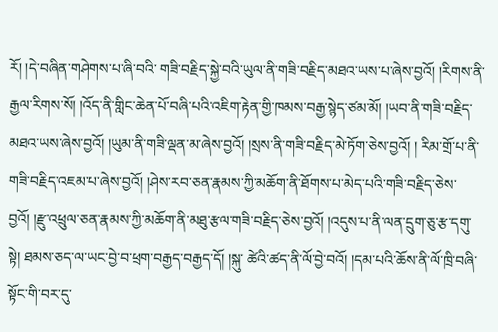རོ། །དེ་བཞིན་གཤེགས་པ་ཞི་བའི་ གཟི་བརྗིད་སྐྱེ་བའི་ཡུལ་ནི་གཟི་བརྗིད་མཐའ་ཡས་པ་ཞེས་བྱའོ། །རིགས་ནི་རྒྱལ་རིགས་སོ། །འོད་ནི་གླིང་ཆེན་པོ་བཞི་པའི་འཇིག་རྟེན་གྱི་ཁམས་བརྒྱ་སྙེད་ཙམ་མོ། །ཡབ་ནི་གཟི་བརྗིད་མཐའ་ཡས་ཞེས་བྱའོ། །ཡུམ་ནི་གཟི་ལྡན་མ་ཞེས་བྱའོ། །སྲས་ནི་གཟི་བརྗིད་མེ་ཏོག་ཅེས་བྱའོ། ། རིམ་གྲོ་པ་ནི་གཟི་བརྗིད་འཇམ་པ་ཞེས་བྱའོ། །ཤེས་རབ་ཅན་རྣམས་ཀྱི་མཆོག་ནི་ཐོགས་པ་མེད་པའི་གཟི་བརྗིད་ཅེས་བྱའོ། །རྫུ་འཕྲུལ་ཅན་རྣམས་ཀྱི་མཆོག་ནི་མཐུ་རྩལ་གཟི་བརྗིད་ཅེས་བྱའོ། །འདུས་པ་ནི་ལན་དྲུག་ཅུ་རྩ་དགུ་སྟེ། ཐམས་ཅད་ལ་ཡང་བྱེ་བ་ཕྲག་བརྒྱད་བརྒྱད་དོ། །སྐུ་ ཚེའི་ཚད་ནི་ལོ་བྱེ་བའོ། །དམ་པའི་ཆོས་ནི་ལོ་ཁྲི་བཞི་སྟོང་གི་བར་དུ་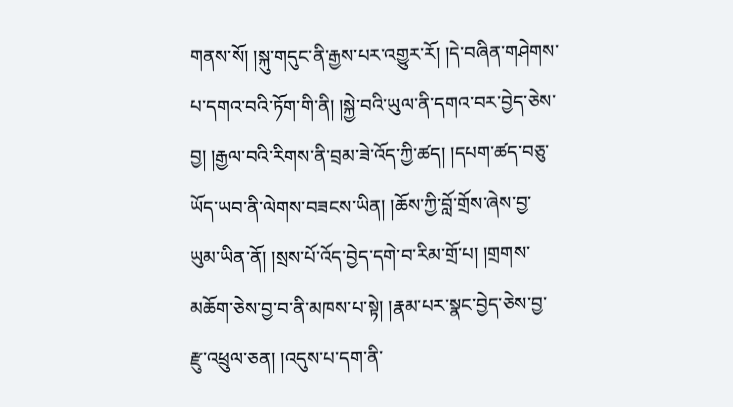གནས་སོ། །སྐུ་གདུང་ནི་རྒྱས་པར་འགྱུར་རོ། །དེ་བཞིན་གཤེགས་པ་དགའ་བའི་ཏོག་གི་ནི། །སྐྱེ་བའི་ཡུལ་ནི་དགའ་བར་བྱེད་ཅེས་བྱ། །རྒྱལ་བའི་རིགས་ནི་བྲམ་ཟེ་འོད་ཀྱི་ཚད། །དཔག་ཚད་བཅུ་ ཡོད་ཡབ་ནི་ལེགས་བཟངས་ཡིན། །ཆོས་ཀྱི་བློ་གྲོས་ཞེས་བྱ་ཡུམ་ཡིན་ནོ། །སྲས་པོ་འོད་བྱེད་དགེ་བ་རིམ་གྲོ་པ། །གྲགས་མཆོག་ཅེས་བྱ་བ་ནི་མཁས་པ་སྟེ། །རྣམ་པར་སྣང་བྱེད་ཅེས་བྱ་རྫུ་འཕྲུལ་ཅན། །འདུས་པ་དག་ནི་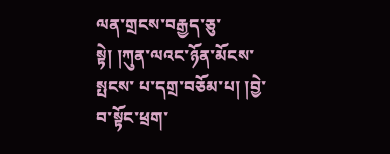ལན་གྲངས་བརྒྱད་ཅུ་སྟེ། །ཀུན་ལའང་ཉོན་མོངས་སྤངས་ པ་དགྲ་བཅོམ་པ། །བྱེ་བ་སྟོང་ཕྲག་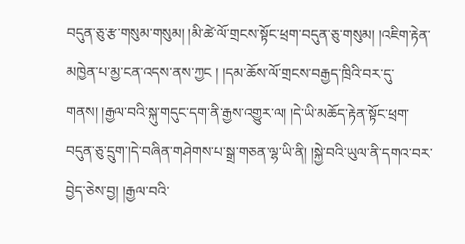བདུན་ཅུ་རྩ་གསུམ་གསུམ། །མི་ཚེ་ལོ་གྲངས་སྟོང་ཕྲག་བདུན་ཅུ་གསུམ། །འཇིག་རྟེན་མཁྱེན་པ་མྱ་ངན་འདས་ནས་ཀྱང ། །དམ་ཆོས་ལོ་གྲངས་བརྒྱད་ཁྲིའི་བར་དུ་གནས། །རྒྱལ་བའི་སྐུ་གདུང་དག་ནི་རྒྱས་འགྱུར་ལ། །དེ་ཡི་མཆོད་རྟེན་སྟོང་ཕྲག་ བདུན་ཅུ་དྲུག་།དེ་བཞིན་གཤེགས་པ་སྒྲ་གཅན་ལྷ་ཡི་ནི། །སྐྱེ་བའི་ཡུལ་ནི་དགའ་བར་བྱེད་ཅེས་བྱ། །རྒྱལ་བའི་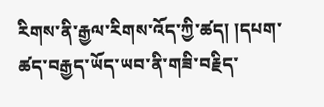རིགས་ནི་རྒྱལ་རིགས་འོད་ཀྱི་ཚད། །དཔག་ཚད་བརྒྱད་ཡོད་ཡབ་ནི་གཟི་བརྗིད་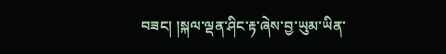བཟང། །སྐལ་ལྡན་ཤིང་རྟ་ཞེས་བྱ་ཡུམ་ཡིན་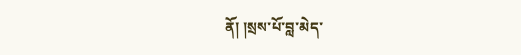ནོ། །སྲས་པོ་བླ་མེད་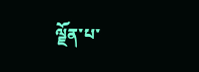ལྗོན་པ་